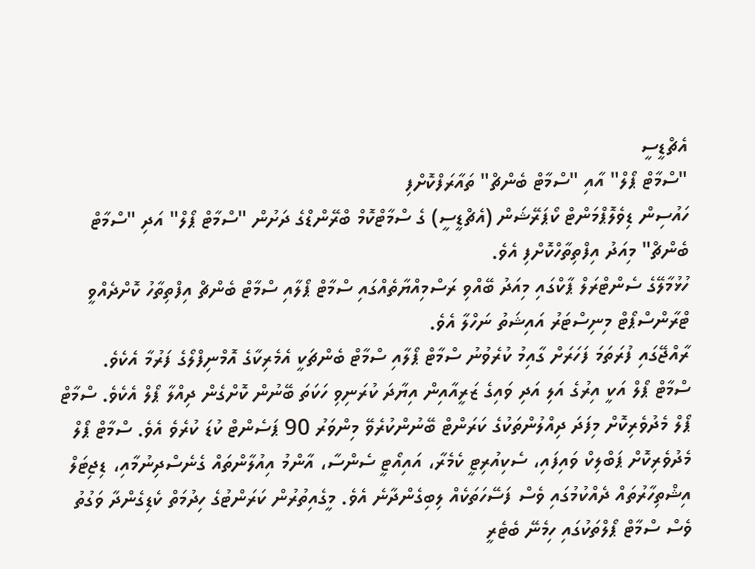އެޗްޑީސީ
"ސްމާޓް ޕޯލް" އާއި "ސްމާޓް ބެންޗް" ތައާރަފްކޮށްފި
ހައުސިން ޑިވެލޮޕްމަންޓް ކޯޕަރޭޝަން (އެޗްޑީސީ) ގެ ސްމާޓްކޮމް ބްރޭންޑްގެ ދަށުން "ސްމާޓް ޕޯލް" އަދި "ސްމާޓް ބެންޗް" މިއަދު އިފްތިތާހްކޮށްފި އެވެ.
ހުޅުމާލޭގެ ސެންޓްރަލް ޕާކްގައި މިއަދު ބޭއްވި ރަސްމިއްޔާތެއްގައި ސްމާޓް ޕޯލާއި ސްމާޓް ބެންޗް އިފްތިތާހު ކޮށްދެއްވީ ޓްރާންސްޕޯޓް މިނިސްޓަރު އައިޝަތު ނަހްލާ އެވެ.
ރާއްޖޭގައި ފުރަތަމަ ފަހަރަށް ގާއިމު ކުރެވުނު ސްމާޓް ޕޯލާއި ސްމާޓް ބެންޗަކީ އެމެރިކާގެ އޮމްނިފްލޯގެ ފަރުމާ އެކެވެ.
ސްމާޓް ޕޯލް އަކީ އިރުގެ އަލި އަދި ވައިގެ ޒަރީއާއިން އިޔާދަ ކުރަނިވި ހަކަތަ ބޭނުން ކޮށްގެން ދިއްލާ ޕޯލް އެކެވެ. ސްމާޓް ޕޯލް މެދުވެރިކޮށް މިފަދަ ދިއްލުންތަކުގެ ކަރަންޓް ބޭނުންކުރެވޭ މިންވަރު 90 ޕަސެންޓް ކުޑަ ކުރެވެ އެވެ. ސްމާޓް ޕޯލް މެދުވެރިކޮށް ޕަބްލިކް ވައިފައި، ސެކިއުރިޓީ ކެމެރާ، އައިއޯޓީ ސެންސާ، އާންމު އިއުލާންތައް ގެނެސްދިނުމާއި، ޑިޖިޓަލް އިޝްތިހާރުތައް ދެއްކުމުގައި ވެސް ފަސޭހަތަކެއް ލިބިގެންދާނެ އެވެ. މީގެއިތުރުން ކަރަންޓުގެ ހިދުމަތް ކެޑިގެންދާ ވަގުތު ވެސް ސްމާޓް ޕޯލްތަކުގައި ހިމެނޭ ބެޓެރީ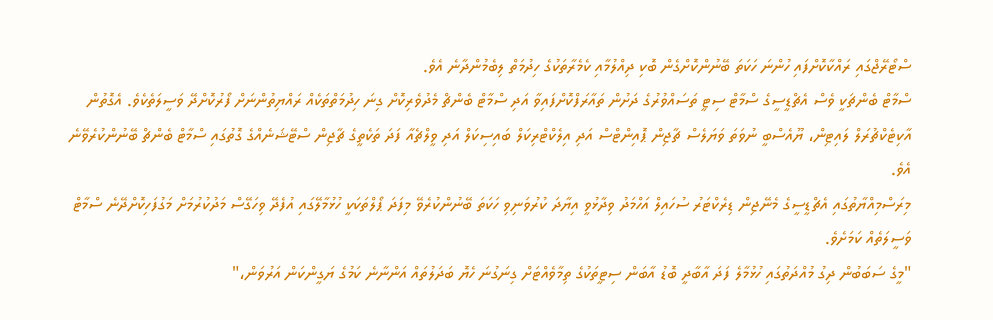ސްޓޯރޭޖްގައި ރައްކާކޮށްފައި ހުންނަ ހަކަތަ ބޭނުންކޮށްގެން ބޮކި ދިއްލުމާއި ކެމެރާތަކުގެ ހިދުމަތް ލިބެމުންދާނެ އެވެ.
ސްމާޓް ބެންޗަކީ ވެސް އެޗްޑީސީގެ ސްމާޓް ސިޓީ ތަސައްވުރުގެ ދަށުން ތައާރަފްކޮށްފައިވާ އަދި ސްމާޓް ބެންޗް މެދުވެރިކޮށް ގިނަ ހިދުމަތްތަކެއް ރައްޔިތުންނަށް ފޯރުކޮށްދޭ ވަސީލަތެކެވެ. އެގޮތުން އާކިޓެކްޗުރަލް ލައިޓިން، ޔޫއެސްބީ ނުވަތަ ވަޔަލެސް ޗާޖިން ޕޮއިންޓްސް އަދި އިލެކްޓްރިކަލް ބައިސިކަލް އަދި ވީލްޗެއާ ފަދަ ތަކެތީގެ ޗާޖިން ސްޓޭޝަނެއްގެ ގޮތުގައި ސްމާޓް ބެންޗް ބޭނުންކުރެވޭނެ އެވެ.
މިރަސްމިއްޔާތުގައި އެޗްޑީސީގެ މެނޭޖިން ޑިރެކްޓަރު ސުހައިލް އަހްމަދު ވިދާޅުވީ އިޔާދަ ކުރުވަނިވި ހަކަތަ ބޭނުންކުރެވޭ މިފަދަ ޕޯލްތަކަކީ ހުޅުމާލޭގައި އުފެދޭ ވިހަގޭސް މަދުކުރުމަށް މަގުފަހިކޮށްދޭނެ ސްމާޓް ވަސީލަތެއް ކަމަށެވެ.
"މީގެ ސަބަބުން ދިގު މުއްދަތުގައި ހުޅުމާލެ ފަދަ އާބާދީ ބޮޑު އާބަން ސިޓީތަކުގެ ތިމާވެއްޓަށް ގިނަގުނަ ހެޔޮ ބަދަލުތައް އަންނާނެ ކަމުގެ ޔަގީންކަން އަރުވަން،"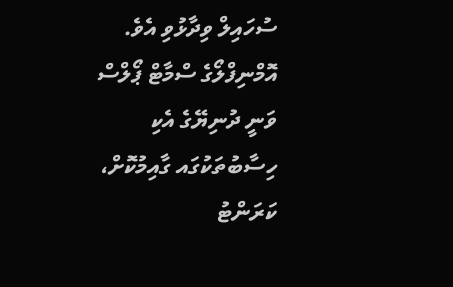ސުހައިލް ވިދާޅުވި އެވެ.
އޮމްނިފްލޯގެ ސްމާޓް ޕޯލްސް ވަނީ ދުނިޔޭގެ އެކި ހިސާބުތަކުގައ ގާއިމުކޮށް، ކަރަންޓު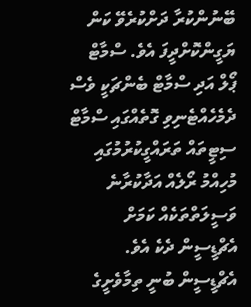ބޭނުންކުރާ ދަށްކުރެވޭ ކަން ޔަގީންކޮށްދީފަ އެވެ. ސްމާޓް ޕޯލް އަދި ސްމާޓް ބެންޗަކީ ވެސް ދެމެހެއްޓެނިވި ގޮތެއްގައި ސްމާޓް ސިޓީތައް ތަރައްގީކުރުމުގައި މުހިއްމު ރޯލެއް އަދާކުރާނެ ވަސީލަތްތަކެއް ކަމަށް އެޗްޑީސީން ދެކެ އެވެ.
އެޗްޑީސީން ބުނީ ތިމާވެށީގެ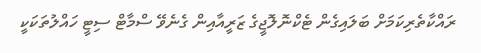ރައްކާތެރިކަމަށް ބަލައިގެން ޓެކްނޮލޮޖީގެ ޒަރީއާއިން ގެނެވޭ ސްމާޓް ސިޓީ ހައްލުތަކަކީ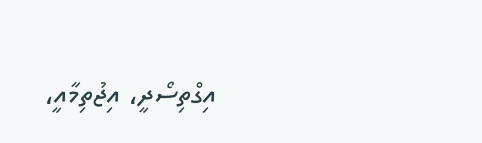އިގްތިސޯދީ، އިޖުތިމާއީ،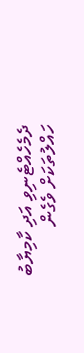ދެމެހެއްޓެނިވި އަދި ކާމިޔާބު ހައްލުތަކަށް ވެގެން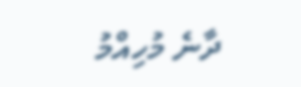ދާނެ މުހިއްމު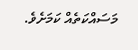މަސައްކަތެއް ކަމަށެވެ.